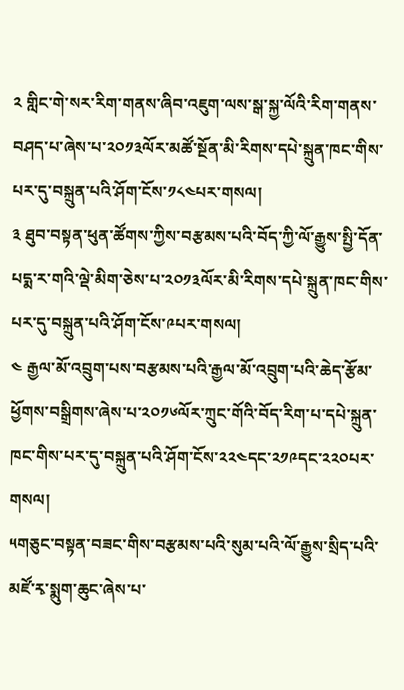༢ གླིང་གེ་སར་རིག་གནས་ཞིབ་འཇུག་ལས་སྒ་སྐྱ་ལོའི་རིག་གནས་བཤད་པ་ཞེས་པ་༢༠༡༣ལོར་མཚོ་སྔོན་མི་རིགས་དཔེ་སྐྲུན་ཁང་གིས་པར་དུ་བསྐྲུན་པའི་ཤོག་ངོས་༡༨༤པར་གསལ།
༣ ཐུབ་བསྟན་ཕུན་ཚོགས་ཀྱིས་བརྩམས་པའི་བོད་ཀྱི་ལོ་རྒྱུས་སྤྱི་དོན་པདྨ་ར་གའི་ལྡེ་མིག་ཅེས་པ་༢༠༡༣ལོར་མི་རིགས་དཔེ་སྐྲུན་ཁང་གིས་པར་དུ་བསྐྲུན་པའི་ཤོག་ངོས་༩པར་གསལ།
༤ རྒྱལ་མོ་འབྲུག་པས་བརྩམས་པའི་རྒྱལ་མོ་འབྲུག་པའི་ཆེད་རྩོམ་ཕྱོགས་བསྒྲིགས་ཞེས་པ་༢༠༡༦ལོར་ཀྲུང་གོའི་བོད་རིག་པ་དཔེ་སྐྲུན་ཁང་གིས་པར་དུ་བསྐྲུན་པའི་ཤོག་ངོས་༢༢༤དང་༢༡༩དང་༢༢༠པར་གསལ།
༥གཅུང་བསྟན་བཟང་གིས་བརྩམས་པའི་སུམ་པའི་ལོ་རྒྱུས་སྲིད་པའི་མཛོ་རྭ་སྨུག་ཆུང་ཞེས་པ་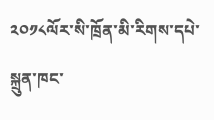༢༠༡༨ལོར་སི་ཁྲོན་མི་རིགས་དཔེ་སྐྲུན་ཁང་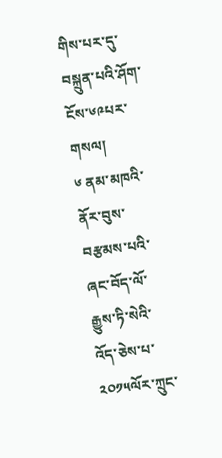གིས་པར་དུ་བསྐྲུན་པའི་ཤོག་ངོས་༦༩པར་གསལ།
༦ ནམ་མཁའི་ནོར་བུས་བརྩམས་པའི་ཞང་བོད་ལོ་རྒྱུས་ཏི་སེའི་འོད་ཅེས་པ་༢༠༡༥ལོར་ཀྲུང་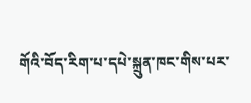གོའི་བོད་རིག་པ་དཔེ་སྐྲུན་ཁང་གིས་པར་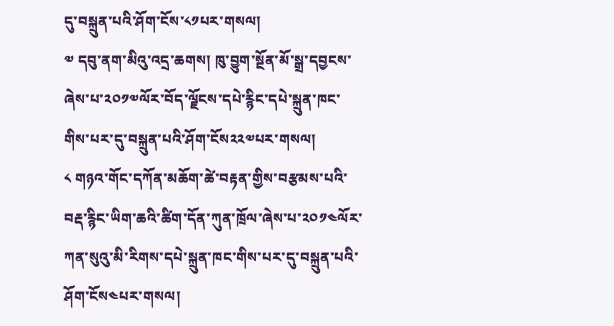དུ་བསྐྲུན་པའི་ཤོག་ངོས་༨༡པར་གསལ།
༧ དབུ་ནག་མིའུ་འདྲ་ཆགས། ཁུ་བྱུག་སྔོན་མོ་སྒྲ་དབྱངས་ཞེས་པ་༢༠༡༧ལོར་བོད་ལྗོངས་དཔེ་རྙིང་དཔེ་སྐྲུན་ཁང་གིས་པར་དུ་བསྐྲུན་པའི་ཤོག་ངོས༢༢༧པར་གསལ།
༨ གཉའ་གོང་དཀོན་མཆོག་ཚེ་བརྟན་གྱིས་བརྩམས་པའི་བརྡ་རྙིང་ཡིག་ཆའི་ཚིག་དོན་ཀུན་ཁྲོལ་ཞེས་པ་༢༠༡༤ལོར་ཀན་སུའུ་མི་རིགས་དཔེ་སྐྲུན་ཁང་གིས་པར་དུ་བསྐྲུན་པའི་ཤོག་ངོས༤པར་གསལ།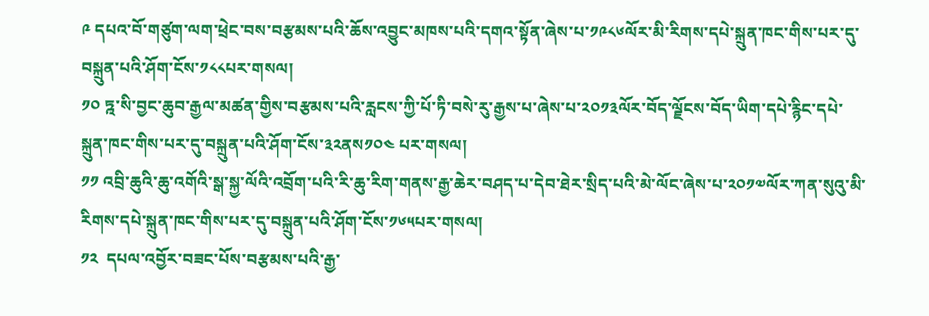༩ དཔའ་བོ་གཙུག་ལག་ཕྲེང་བས་བརྩམས་པའི་ཆོས་འབྱུང་མཁས་པའི་དགའ་སྟོན་ཞེས་པ་༡༩༨༦ལོར་མི་རིགས་དཔེ་སྐྲུན་ཁང་གིས་པར་དུ་བསྐྲུན་པའི་ཤོག་ངོས་༡༨༨པར་གསལ།
༡༠ ཏྰ་སི་བྱང་ཆུབ་རྒྱལ་མཚན་གྱིས་བརྩམས་པའི་རླངས་ཀྱི་པོ་ཏི་བསེ་རུ་རྒྱས་པ་ཞེས་པ་༢༠༡༣ལོར་བོད་ལྗོངས་བོད་ཡིག་དཔེ་རྙིང་དཔེ་སྐྲུན་ཁང་གིས་པར་དུ་བསྐྲུན་པའི་ཤོག་ངོས་༣༢ནས༡༠༤ པར་གསལ།
༡༡ འབྲི་ཆུའི་ཆུ་འགོའི་སྒ་སྐྱ་ལོའི་འབྲོག་པའི་རི་ཆུ་རིག་གནས་རྒྱ་ཆེར་བཤད་པ་དེབ་ཐེར་སྲིད་པའི་མེ་ལོང་ཞེས་པ་༢༠༡༧ལོར་ཀན་སུའུ་མི་རིགས་དཔེ་སྐྲུན་ཁང་གིས་པར་དུ་བསྐྲུན་པའི་ཤོག་ངོས་༡༦༥པར་གསལ།
༡༢  དཔལ་འབྱོར་བཟང་པོས་བརྩམས་པའི་རྒྱ་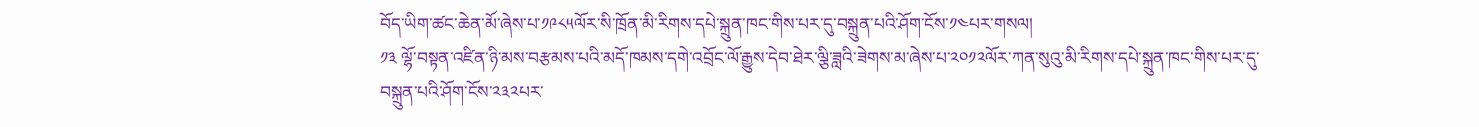བོད་ཡིག་ཚང་ཆེན་མོ་ཞེས་པ་༡༩༨༥ལོར་སི་ཁྲོན་མི་རིགས་དཔེ་སྐྲུན་ཁང་གིས་པར་དུ་བསྐྲུན་པའི་ཤོག་ངོས་༡༤པར་གསལ།
༡༣ ལྷོ་བསྟན་འཛིན་ཉི་མས་བརྩམས་པའི་མདོ་ཁམས་དགེ་འབྲོང་ལོ་རྒྱུས་དེབ་ཐེར་ལྕི་ཟླའི་ཟེགས་མ་ཞེས་པ་༢༠༡༢ལོར་ཀན་སུའུ་མི་རིགས་དཔེ་སྐྲུན་ཁང་གིས་པར་དུ་བསྐྲུན་པའི་ཤོག་ངོས་༢༣༢པར་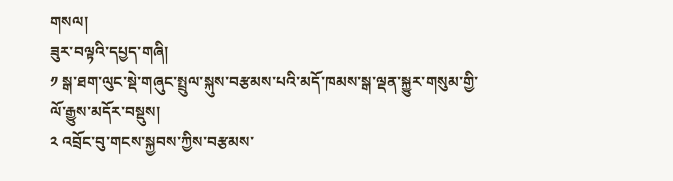གསལ།
ཟུར་བལྟའི་དཔྱད་གཞི།
༡ སྒ་ཐག་ལུང་སྡེ་གཞུང་སྤྲུལ་སྐུས་བརྩམས་པའི་མདོ་ཁམས་སྒ་ལྡན་སྐྱུར་གསུམ་གྱི་ལོ་རྒྱུས་མདོར་བསྡུས།
༢ འབྲོང་བུ་གངས་སྐྱབས་ཀྱིས་བརྩམས་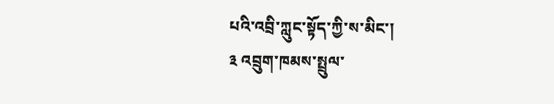པའི་འབྲི་ཀླུང་སྟོད་ཀྱི་ས་མིང་།
༣ འབྲུག་ཁམས་སྤྲུལ་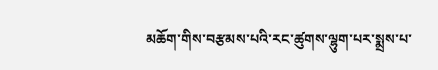མཆོག་གིས་བརྩམས་པའི་རང་ཚུགས་ལྷུག་པར་སྨྲས་པ་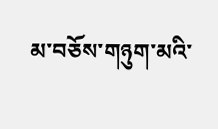མ་བཅོས་གཉུག་མའི་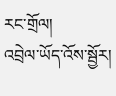རང་གྲོལ།
འབྲེལ་ཡོད་འོས་སྦྱོར།